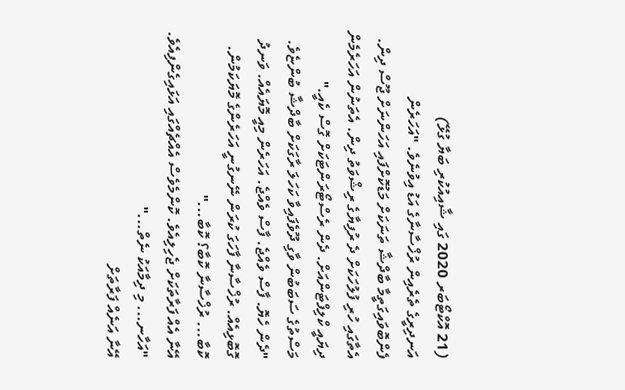(21 އޮކްޓޯބަރ 2020 ގައި ޝާއިއުކުރި ބަޔާ ގުޅޭ)
އަނދިރީގެ ތެރެއިން ރުޚްސާނާގެ އަޑު އިވުނެވެ. "އަހަރެން ފެންބޮވައިގަތީމާ ބާދްޝާ ތަނަކަށް މަޑުކޮށްފައި އަހަންނަށް ޖޫސް ދިން. އެތާގައި ހުރި ފުލުހަކަށް ދެ ރުފިޔާގެ ރިޝްވަތު ދިން. އެތަނުން އަހަރެމެން ދިޔައީ ކްލިފްޓަންއަށް. ދެން ރެސްޓޯރަންޓަކަށް ގޮސް ކެއީ."
މަސްތުގެ ސަބަބުން ވާގި ދޫވެފައިވާ ކަހަލަ ރާގަކަށް ބާދްޝާ ބުންޏެވެ. "ދެން ހެޔޮ. ފާސް ވެއްޖެ. ފާސް ވެއްޖެ. އަހަރެން މިއީ މޮޔައެއް. ވަނދު ގޮބޮޅިއެއް. ރުޚްސާނާ ފާހަގަ ކުރަން ނޭނގުނީ އަހަރެންގެ މޮޔަކަމުން. ކޮބާ... ރުޚްސާނާ ކޮބާ؟ ކޮބާ..."
އޭނާ އެއް ފަރާތަކަށް ޖެހިލިއެވެ. ކޮންމެވެސް އެއްޗެއްގައި އަޅައިގެންފިއެވެ. "އަހާނ... މި ދިމާއަކު ނެތް..."
އޭނާ އަނެއް ފަރާތަށް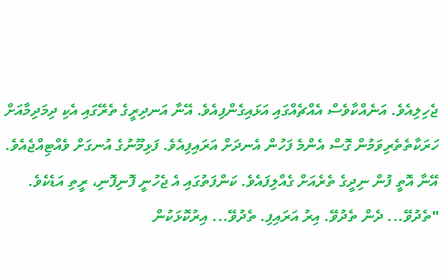ޖެހިލިއެވެ. އަނެއްކާވެސް އެއްޗެއްގައި އަޅައިގެންފިއެވެ. އޭނާ އަނދިރީގެ ތެރޭގައި އެކި ދިމަދިމާއަށް ހަރަކާތެތެރިވަމުން ގޮސް އެންމެ ފަހުން އެނދަށް އަރައިފިއެވެ. ފަޅިމޫނުގެ އުނގަށް ވެއްޓިއްޖެއެވެ.
އޭނާ އޮތީ ފުން ނިދީގެ ތެރެއަށް ގެއްލިފައެވެ. ކަންފަތުގައި އެ ޖެހުނީ ފޮނިފޮނި، ރީތި އަޑެކެވެ. "ތެދުވޭ... ދެން ތެދުވޭ. އިރު އަރައިފި. ތެދުވޭ... އިރުކޮޅަކުން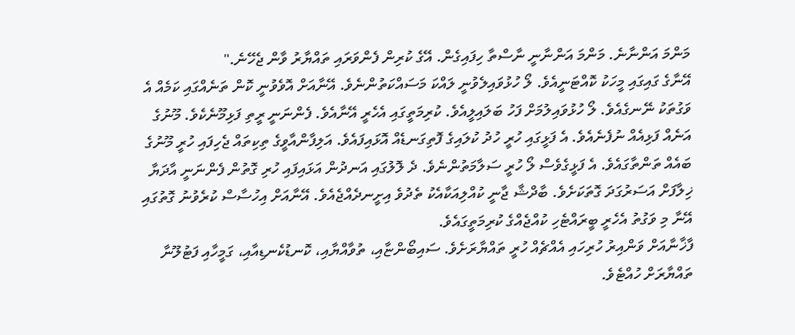މަންމަ އަންނާނެ. މަންމަ އަންނާނީ ނާސްތާ ހިފައިގެން. އޭގެ ކުރިން ފެންވަރައި ތައްޔާރު ވާން ޖެހޭނެ."
އޭނާގެ ގައިގައި މީހަކު ކޮއްޓަނީއެވެ. ލޯ ހުޅުވައިލެވުނީ ލައްކަ މަސައްކަތުންނެވެ. އޭނާއަށް އޮވެވުނީ ކޮން ތަނެއްގައި ކަމެއް އެ ވަގުތަކު ނޭނގެއެވެ. ލޯ ހުޅުވައިލުމަށް ފަހު ބަލައިލީއެވެ. ކުރިމަތީގައި އެހެރީ އޭނާއެވެ. ފެންނަނީ ރީތި ފަޅިމޫނެކެވެ. މޫނުގެ އަނެއް ފަޅިއެއް ނުފެނެއެވެ. އެ ފަޅީގައި ހުރީ ހުދު ކުލައިގެ ފޮތިގަނޑެއް އޮޅައިފައެވެ. އަލިފާންއާވީގެ ތިކިތައް ޖެހިފައި ހުރީ މޫނުގެ ބައެއް ތަންތާގައެވެ. އެ ފަޅީގެވެސް ލޯ ހުރީ ސަލާމަތުންނެވެ. ދެ ލޮލުގައި އަނދުން އަޅައިފައި ހުރި ގޮތުން ފެންނަނީ އާދަޔާ ޚިލާފަށް އަސަރުގަދަ ގޮތަކަށެވެ. ބާދްޝާ ޖާނީ ކުއްލިއަކާއެކު ތެދުވެ އިށީނދެއްޖެއެވެ. އޭނާއަށް އިހުސާސް ކުރެވުނު ގޮތުގައި އޭނާ މި ވަގުތު އެހެރީ ބީރައްޓެހި ކުއްޖެއްގެ ކުރިމަތީގައެވެ.
ފާޚާނާއަށް ވަންއިރު ހުރިހައި އެއްޗެއް ހުރީ ތައްޔާރަށެވެ. ސައިބޯންޏާއި، ތުވާއްޔާއި، ކޮނޑުކެނޑިއާއި، ގަމީހާއި ފަޓުލޫނާ ތައްޔާރަށް ހުއްޓެވެ.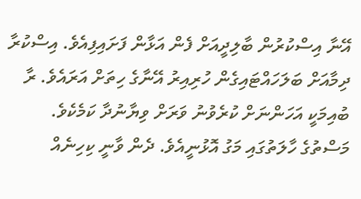އޭނާ އިސްކުރުން ބާލިދީއަށް ފެން އަޅާން ފަށައިފިއެވެ. އިސްކުރާ ދިމާއަށް ބަލަހައްޓައިގެން ހުރިއިރު އޭނާގެ ހިތަށް އަރައެވެ. ރާ ބުއިމަކީ އަހަންނަށް ކުރެވުނު ވަރަށް ވިޔާނުދާ ކަމެކެވެ. މަސްތުގެ ހާލަތުގައި މަގު އޮޅުނީއެވެ. ދެން ވާނީ ކިހިނެއް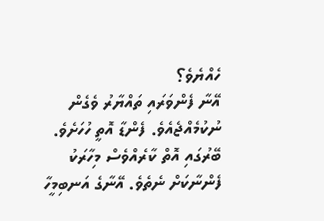ހެއްޔެވެ؟
އޭނާ ފެންވަރައި ތައްޔާރު ވެގެން ނުކުމެއްޖެއެވެ. ފެންޑާ އޮތީ ހުހަށެވެ. ބޭރުގައި އޮތް ކާރެއްވެސް މިހާރަކު ފެންނާކަށް ނެތެވެ. އޭނާގެ އަނބިމީހާ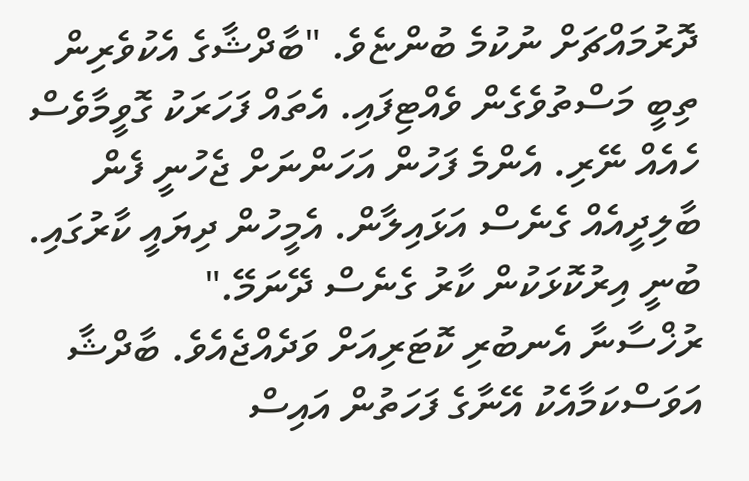ދޮރުމައްޗަށް ނުކުމެ ބުންޏެވެ. "ބާދްޝާގެ އެކުވެރިން ތިބީ މަސްތުވެގެން ވެއްޓިފައި. އެތައް ފަހަރަކު ގޮވީމާވެސް ހެއެއް ނޭރި. އެންމެ ފަހުން އަހަންނަށް ޖެހުނީ ފެން ބާލިދީއެއް ގެނެސް އަޅައިލާން. އެމީހުން ދިޔައީ ކާރުގައި. ބުނީ އިރުކޮޅަކުން ކާރު ގެނެސް ދޭނަމޭ."
ރުޚްސާނާ އެނބުރި ކޮޓަރިއަށް ވަދެއްޖެއެވެ. ބާދްޝާ އަވަސްކަމާއެކު އޭނާގެ ފަހަތުން އައިސް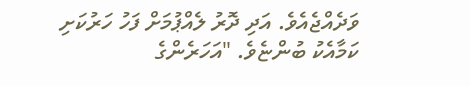ވަދެއްޖެއެވެ. އަދި ދޮރު ލެއްޕުމަށް ފަހު ހަރުކަށި ކަމާއެކު ބުންޏެވެ. "އަހަރެންގެ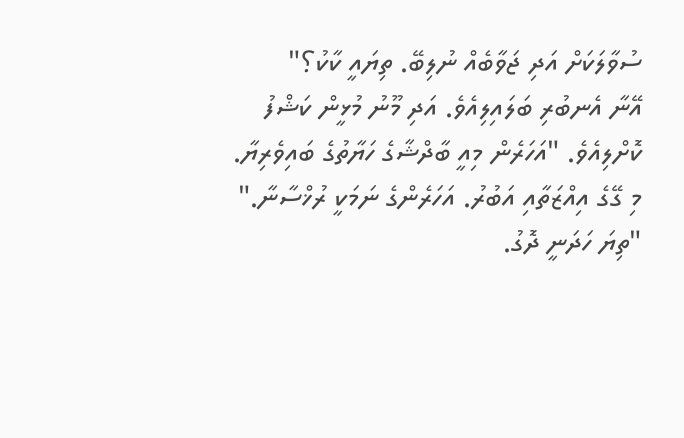ސުވާލަކަށް އަދި ޖަވާބެއް ނުލިބޭ. ތިޔައީ ކާކު؟"
އޭނާ އެނބުރި ބަލައިލިއެވެ. އަދި މޫނު މުޅީން ކަޝްފު ކޮށްލިއެވެ. "އަހަރެން މިއީ ބާދްޝާގެ ހަޔާތުގެ ބައިވެރިޔާ. މި ގޭގެ އިއްޒަތާއި އަބުރު. އަހަރެންގެ ނަމަކީ ރުޚްސާނާ."
"ތިޔަ ހަދަނީ ދޮގު.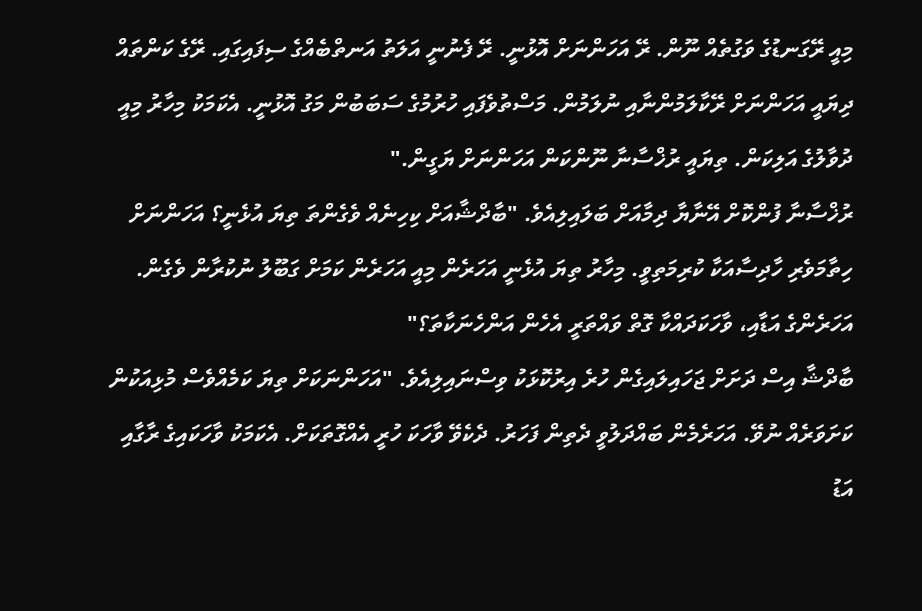މިއީ ރޭގަނޑުގެ ވަގުތެއް ނޫން. ރޭ އަހަންނަށް އޮޅުނީ. ރޭ ފެނުނީ އަލަތު އަނތްބެއްގެ ސިފައިގައި. ރޭގެ ކަންތައް ދިޔައީ އަހަންނަށް ރޭކާލަމުންނާއި ނުލަމުން. މަސްތުވެފައި ހުރުމުގެ ސަބަބުން މަގު އޮޅުނީ. އެކަމަކު މިހާރު މިއީ ދުވާލުގެ އަލިކަން. ތިޔައީ ރުޚްސާނާ ނޫންކަން އަހަންނަށް ޔަގީން."
ރުޚްސާނާ ފުންކޮށް އޭނާޔާ ދިމާއަށް ބަލައިލިއެވެ. "ބާދްޝާއަށް ކިހިނެއް ވެގެންތަ ތިޔަ އުޅެނީ؟ އަހަންނަށް ހިތާމަވެރި ހާދިސާއަކާ ކުރިމަތިވީ. މިހާރު ތިޔަ އުޅެނީ އަހަރެން މިއީ އަހަރެން ކަމަށް ގަބޫލު ނުކުރާން ވެގެން. އަހަރެންގެ އަޑާއި، ވާހަކަދައްކާ ގޮތް ވައްތަރީ އެހެން އަންހެނަކާތަ؟"
ބާދްޝާ އިސް ދަށަށް ޖަހައިލައިގެން ހުރެ އިރުކޮޅަކު ވިސްނައިލިއެވެ. "އަހަންނަކަށް ތިޔަ ކަމެއްވެސް މުޅިއަކުން ކަށަވަރެއް ނުވޭ. އަހަރެމެން ބައްދަލުވީ ދެތިން ފަހަރު. ދެކެވޭ ވާހަކަ ހުރީ އެއްގޮތަކަށް. އެކަމަކު ވާހަކައިގެ ރާގާއި އަޑު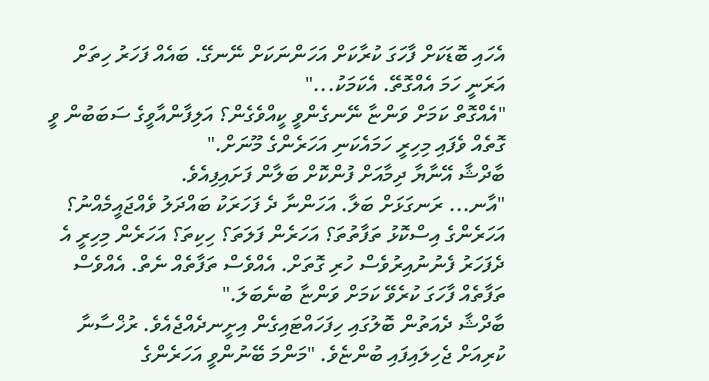އެހައި ބޮޑަކަށް ފާހަގަ ކުރާކަށް އަހަންނަކަށް ނޭނގޭ. ބައެއް ފަހަރު ހިތަށް އަރަނީ ހަމަ އެއްގޮތޭ. އެކަމަކު..."
"އެއްގޮތް ކަމަށް ވަންޏާ ނޭނގެންވީ ކީއްވެގެން؟ އަލިފާންއާވީގެ ސަބަބުން ވީ ގޮތެއް ވެފައި މިހިރީ ހަމައެކަނި އަހަރެންގެ މޫނަށް."
ބާދްޝާ އޭނާޔާ ދިމާއަށް ފުންކޮށް ބަލާން ފަށައިފިއެވެ.
"އާނ... ރަނގަޅަށް ބަލާ. އަހަންނާ ދެ ފަހަރަކު ބައްދަލު ވެއްޖައީމެއްނު؟ އަހަރެންގެ އިސްކޮޅު ތަފާތުތަ؟ އަހަރެން ފަލަތަ؟ ހިކިތަ؟ އަހަރެން މިހިރީ އެ ދެފަހަރު ފެނުނުއިރުވެސް ހުރި ގޮތަށް. އެއްވެސް ތަފާތެއް ނެތް. އެއްވެސް ތަފާތެއް ފާހަގަ ކުރެވޭ ކަމަށް ވަންޏާ ބުނެބަލަ."
ބާދްޝާ ދެއަތުން ބޮލުގައި ހިފަހައްޓައިގެން އިށީނދެއްޖެއެވެ. ރުޚްސާނާ ކުރިއަށް ޖެހިލައިފައި ބުންޏެވެ. "މަންމަ ބޭނުންވީ އަހަރެންގެ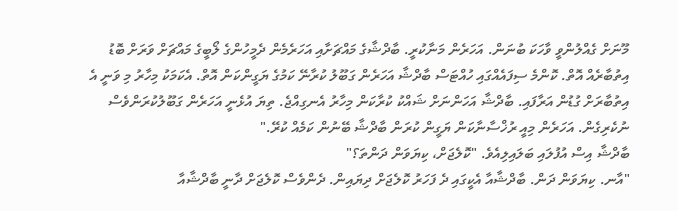މޫނަށް ގެއްލުންވީ ވާހަކަ ބުނަން. އަހަރެން މަނާކުރީ. ބާދްޝާގެ މައްޗަށާއި އަހަރެމެން ދެމީހުންގެ ލޯބީގެ މައްޗަށް ވަރަށް ބޮޑު އިތުބާރެއް އޮތް. ކޮންމެ ސިފައެއްގައި ހުއްޓަސް ބާދްޝާ އަހަރެން ގަބޫލު ކުރާނޭ ކަމުގެ ޔަގީންކަން އޮތް. އެކަމަކު މިހާރު މި ވަނީ އެ އިތުބާރަށް ގުޑުން އަރާފައި. ބާދްޝާ އަހަންނަށް ޝައްކު ކުރާކަން މިހާރު އެނގިއްޖެ. ތިޔަ އުޅެނީ އަހަރެން ގަބޫލުކުރަންވެސް ނުކެރިގެން. އަހަރެން މިއީ ރުޚްސާނާކަން ޔަގީން ކުރަން ބާދްޝާ ބޭނުން ކަމެއް ކުރޭ."
ބާދްޝާ އިސް އުފުލައި ބަލައިލިއެވެ. "ކޮލެޖަށް، ކިޔަވަން ދަންތަ؟"
"އާނ. ކިޔަވަން ދަން. ބާދްޝާއާ އެކީގައި ދެ ފަހަރު ކޮލެޖަށް ދިޔައިން. ދެންވެސް ކޮލެޖަށް ދާނީ ބާދްޝާއާ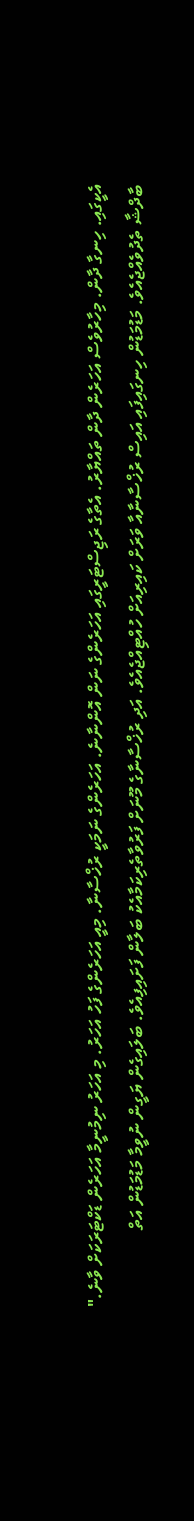އެކީގައި. ހިނގާ ދާން. މިހާރުވެސް އަހަރެން ދާން ތައްޔާރު. އެތާގެ ރަޖިސްޓަރީގައި އަހަރެންގެ ނަން އޮންނާނެ. އަހަރެންގެ ނަމަކީ ރުޚްސާނާ. މިއީ އަހަރެންގެ ފަހު އަހަރު. މި އަހަރު ނިމުނީމާ އަހަރެން ޑަކްޓަރަކަށް ވާނެ."
ބާދްޝާ ތެދުވެއްޖެއެވެ. މަޑުމަޑުން ހިނގައިފައި އައިސް ރުޚްސާނާއާ ވަރަށް ކައިރިއަށް ހުއްޓިއްޖެއެވެ. އަދި ރުޚްސާނާގެ މޫނަށް ފަރުވާތެރިކަމާއެކު ބަލާން ފަށައިފިއެވެ. ބަލައިގެން ޔަގީން ނުވީމާ މަޑުމަޑުން އަތް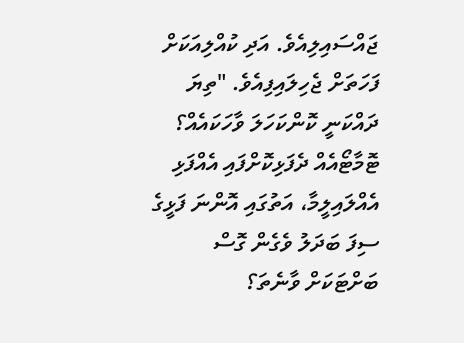ޖައްސައިލިއެވެ. އަދި ކުއްލިއަކަށް ފަހަތަށް ޖެހިލައިފިއެވެ. "ތިޔަ ދައްކަނީ ކޮންކަހަލަ ވާހަކައެއް؟ ޓޮމާޓޯއެއް ދެފަޅިކޮށްފައި އެއްފަޅި އެއްލައިލީމާ، އަތުގައި އޮންނަ ފަޅީގެ ސިފަ ބަދަލު ވެގެން ގޮސް ބަށްޓަކަށް ވާނެތަ؟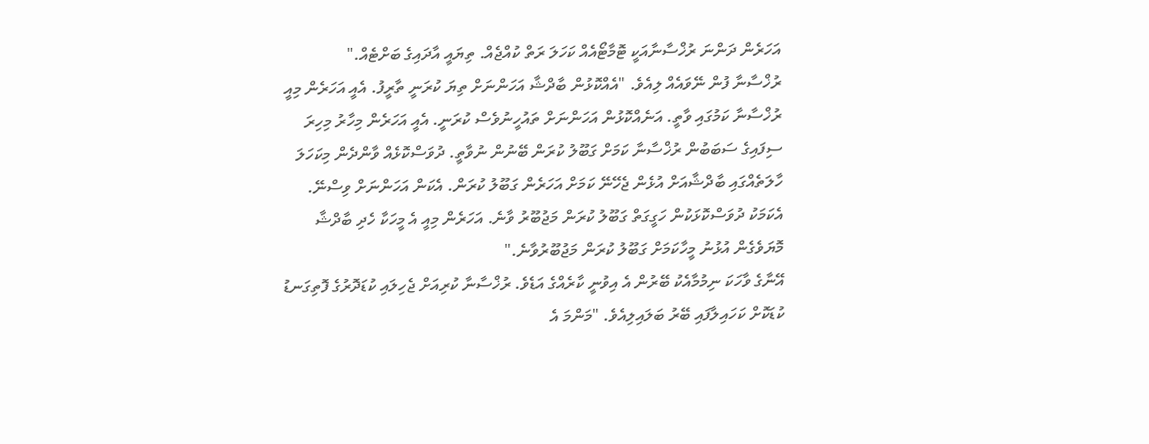އަހަރެން ދަންނަ ރުޚްސާނާއަކީ ޓޮމާޓޯއެއް ކަހަލަ ރަތް ކުއްޖެއް. ތިޔައީ އާދައިގެ ބަށްޓެއް."
ރުޚްސާނާ ފުން ނޭވައެއް ލިއެވެ. "އެއްކޮޅުން ބާދްޝާ އަހަންނަށް ތިޔަ ކުރަނީ ތާރީފު. އެއީ އަހަރެން މިއީ ރުޚްސާނާ ކަމުގައި ވާތީ. އަނެއްކޮޅުން އަހަންނަށް ތައުހީނުވެސް ކުރަނީ. އެއީ އަހަރެން މިހާރު މިހިރަ ސިފައިގެ ސަބަބުން ރުޚްސާނާ ކަމަށް ގަބޫލު ކުރަން ބޭނުން ނުވާތީ. ދުވަސްކޮޅެއް ވާންދެން މިކަހަލަ ހާލަތެއްގައި ބާދްޝާއަށް އުޅެން ޖެހޭނޭ ކަމަށް އަހަރެން ގަބޫލު ކުރަން. އެކަން އަހަންނަށް ވިސްނޭ. އެކަމަކު ދުވަސްކޮޅަކުން ހަގީގަތް ގަބޫލު ކުރަން މަޖުބޫރު ވާނެ. އަހަރެން މިއީ އެ މީހަކާ ހެދި ބާދްޝާ މޮޔަވެގެން އުޅުނު މީހާކަމަށް ގަބޫލު ކުރަން މަޖުބޫރުވާނެ."
އޭނާގެ ވާހަކަ ނިމުމާއެކު ބޭރުން އެ އިވުނީ ކާރެއްގެ އަޑެވެ. ރުޚްސާނާ ކުރިއަށް ޖެހިލައި ކުޑަދޮރުގެ ފޮތިގަނޑު ކުޑަކޮށް ކަހައިލާފައި ބޭރު ބަލައިލިއެވެ. "މަންމަ އެ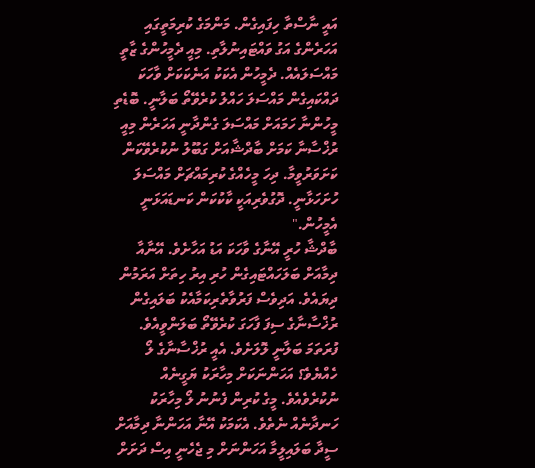އައީ ނާސްތާ ހިފައިގެން. މަންމަގެ ކުރިމަތީގައި އަހަރެންގެ އަގު ވައްޓައިނުލާތި. މިއީ ދެމީހުންގެ ޒާތީ މައްސަލައެއް. ދެމީހުން އެކަކު އަނެކަކަށް ވާހަކަ ދައްކައިގެން މައްސަލަ ހައްލު ކުރެވޭތޯ ބަލާނީ. ބޮޑެތި މީހުންނާ ހަމައަށް މައްސަލަ ގެންދާނީ އަހަރެން މިއީ ރުޚްސާނާ ކަމަށް ބާދްޝާއަށް ގަބޫލު ނުކުރެވޭކަން ކަށަވަރުވީމާ. ދިހަ މީހެއްގެ ކުރިމައްޗަށް މައްސަލަ ހުށަހަޅާނީ. ދޮގުވެރިއަކީ ކާކުކަން ކަނޑައަޅަނީ އެމީހުން."
ބާދްޝާ ހުރީ އޭނާގެ ވާހަކަ އަޑު އަހާށެވެ. އޭނާއާ ދިމާއަށް ބަލަހައްޓައިގެން ހުރި އިރު ހިތަށް އަރަމުން ދިޔައެވެ. އަދިވެސް ފަރުވާތެރިކަމާއެކު ބަލައިގެން ރުޚްސާނާގެ ސިފަ ފާހަގަ ކުރެވޭތޯ ބަލަންވީއެވެ. ފުރަތަމަ ބަލާނީ ލޮލަށެވެ. އެއީ ރުޚްސާނާގެ ލޯ ހެއްޔެވެ؟ އަހަންނަކަށް މިހާރަކު ޔަގީނެއް ނުކުރެވެއެވެ. މީގެ ކުރިން ފެނުނު ލޯ މިހާރަކު ހަނދާނެއް ނެތެވެ. އެކަމަކު އޭނާ އަހަންނާ ދިމާއަށް ސީދާ ބަލައިލީމާ އަހަންނަށް މި ޖެހެނީ އިސް ދަށަށް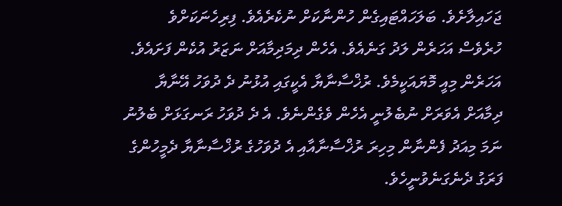ޖަހައިލާށެވެ. ބަލަހައްޓައިގެން ހުންނާކަށް ނުކެރެއެވެ. ފިރިހެނަކަށްވެ ހުރެވެސް އަހަރެން ލަދު ގަނެއެވެ. އެހެން ދިމަދިމާއަށް ނަޒަރު އުކެން ފަށައެވެ. އަހަރެން މިއީ މޮޔައަކީމެވެ. ރުޚްސާނާޔާ އެކީގައި އުޅުނު ދެ ދުވަހު އޭނާޔާ ދިމާއަށް އެވަރަށް ނުބެލުނީ އެހެން ވެގެންނެވެ. އެ ދެ ދުވަހު ރަނގަޅަށް ބެލުނު ނަމަ މިއަދު ފެންނާން މިހިރަ ރުޚްސާނާއާއި އެ ދުވަހުގެ ރުޚްސާނާޔާ ދެމީހުންގެ ފަރަގު ދެނެގަނެވުނީހެވެ.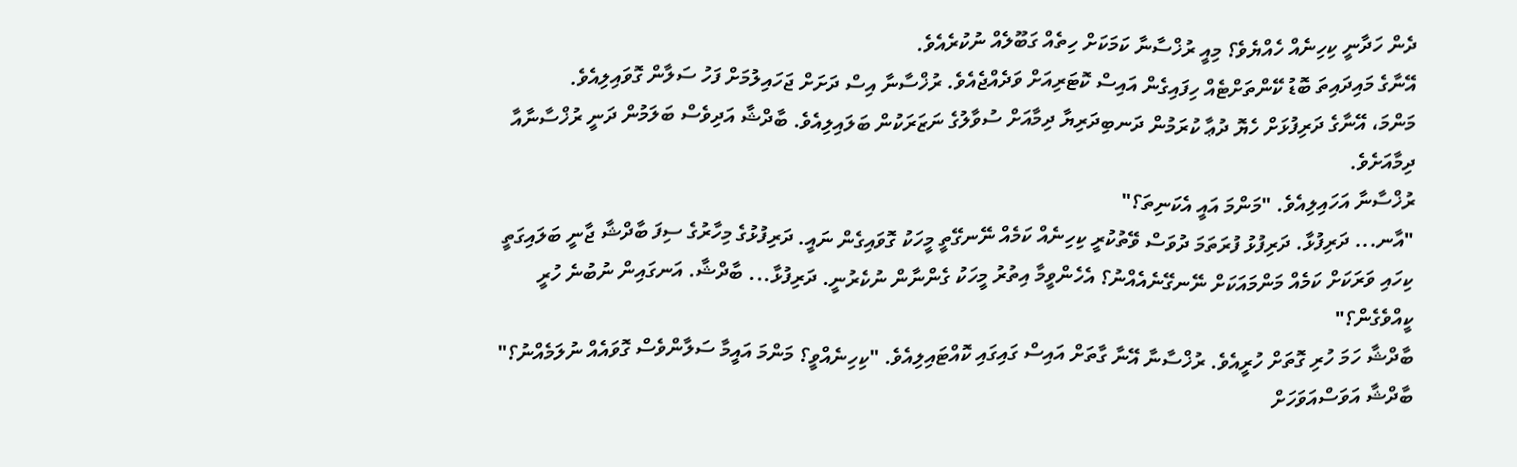ދެން ހަދާނީ ކިހިނެއް ހެއްޔެވެ؟ މިއީ ރުޚްސާނާ ކަމަކަށް ހިތެއް ގަބޫލެއް ނުކުރެއެވެ.
އޭނާގެ މައިދައިތަ ބޮޑު ކޭންތަށްޓެއް ހިފައިގެން އައިސް ކޮޓަރިއަށް ވަދެއްޖެއެވެ. ރުޚްސާނާ އިސް ދަށަށް ޖަހައިލުމަށް ފަހު ސަލާން ގޮވައިލިއެވެ.
މަންމަ، އޭނާގެ ދަރިފުޅަށް ހެޔޮ ދުޢާ ކުރަމުން ދަނބިދަރިޔާ ދިމާއަށް ސުވާލުގެ ނަޒަރަކުން ބަލައިލިއެވެ. ބާދްޝާ އަދިވެސް ބަލަމުން ދަނީ ރުޚްސާނާއާ ދިމާއަށެވެ.
ރުޚްސާނާ އަހައިލިއެވެ. "މަންމަ އައީ އެކަނިތަ؟"
"އާނ... ދަރިފުޅާ. ދަރިފުޅު ފުރަތަމަ ދުވަސް ވޭތުކުރީ ކިހިނެއް ކަމެއް ނޭނގޭތީ މީހަކު ގޮވައިގެން ނައީ. ދަރިފުޅުގެ މިހާރުގެ ސިފަ ބާދްޝާ ޖާނީ ބަލައިގަތީ ކިހައި ވަރަކަށް ކަމެއް މަންމައަކަށް ނޭނގޭނެއެއްނު؟ އެހެންވީމާ އިތުރު މީހަކު ގެންނާން ނުކެރުނީ. ދަރިފުޅާ... ބާދްޝާ. އަނގައިން ނުބުނެ ހުރީ ކީއްވެގެން؟"
ބާދްޝާ ހަމަ ހުރި ގޮތަށް ހުރީއެވެ. ރުޚްސާނާ އޭނާ ގާތަށް އައިސް ގައިގައި ކޮއްޓައިލިއެވެ. "ކިހިނެއްވީ؟ މަންމަ އައީމާ ސަލާންވެސް ގޮވައެއް ނުލަމެއްނު؟"
ބާދްޝާ އަވަސްއަވަހަށް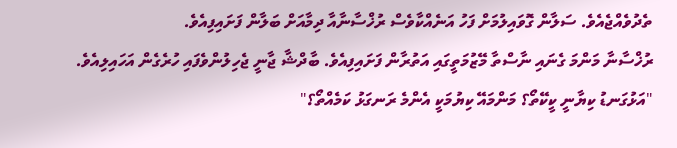ތެދުވެއްޖެއެވެ. ސަލާން ގޮވައިލުމަށް ފަހު އަނެއްކާވެސް ރުޚްސާނާއާ ދިމާއަށް ބަލާން ފަށައިފިއެވެ.
ރުޚްސާނާ މަންމަ ގެނައި ނާސްތާ މޭޒުމަތީގައި އަތުރާން ފަށައިފިއެވެ. ބާދްޝާ ޖާނީ ޖެހިލުންވެފައި ހުރެގެން އަހައިލިއެވެ. "އަޅުގަނޑު ކިޔާނީ ކީކޭތޯ؟ މަންމައޭ ކިޔުމަކީ އެންމެ ރަނގަޅު ކަމެއްތޯ؟"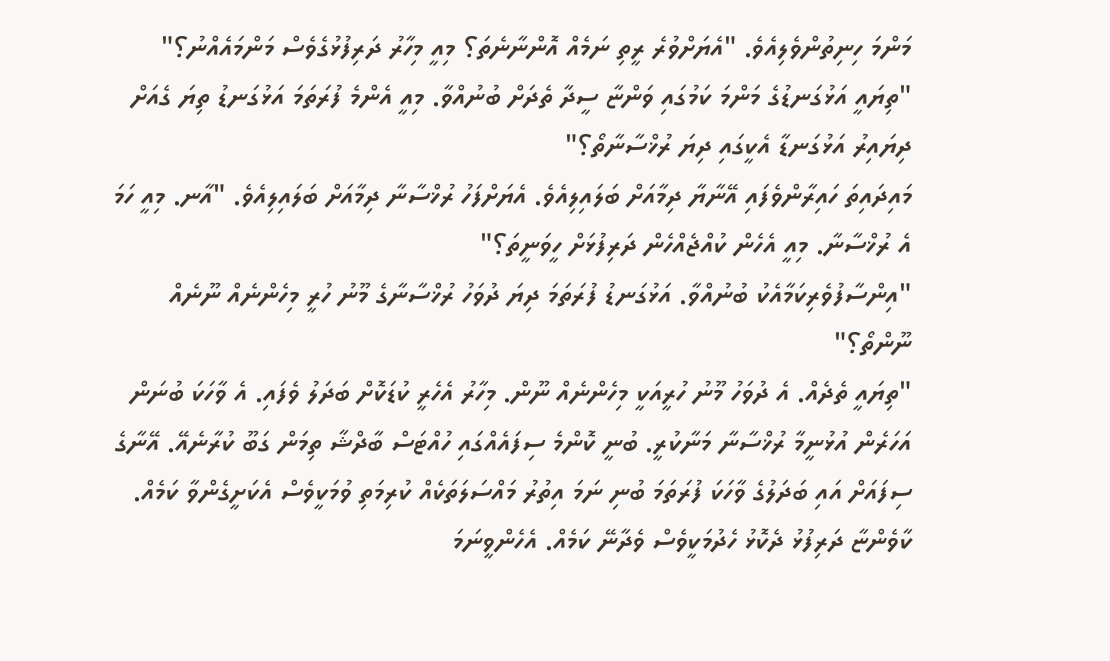މަންމަ ހިނިތުންވެލިއެވެ. "އެޔަށްވުރެ ރީތި ނަމެއް އޮންނާނެތަ؟ މިއީ މިހާރު ދަރިފުޅުގެވެސް މަންމައެއްނު؟"
"ތިޔައީ އަޅުގަނޑުގެ މަންމަ ކަމުގައި ވަންޏާ ސީދާ ތެދަށް ބުނުއްވާ. މިއީ އެންމެ ފުރަތަމަ އަޅުގަނޑު ތިޔަ ގެއަށް ދިޔައިރު އަޅުގަނޑާ އެކީގައި ދިޔަ ރުޚްސާނާތޯ؟"
މައިދައިތަ ހައިރާންވެފައި އޭނާޔާ ދިމާއަށް ބަލައިލިއެވެ. އެޔަށްފަހު ރުޚްސާނާ ދިމާއަށް ބަލައިލިއެވެ. "އާނ. މިއީ ހަމަ އެ ރުޚްސާނާ. މިއީ އެހެން ކުއްޖެއްހެން ދަރިފުޅަށް ހީވަނީތަ؟"
"އިންސާފުވެރިކަމާއެކު ބުނުއްވާ. އަޅުގަނޑު ފުރަތަމަ ދިޔަ ދުވަހު ރުޚްސާނާގެ މޫނު ހުރީ މިހެންނެއް ނޫނެއް ނޫންތޯ؟"
"ތިޔައީ ތެދެއް. އެ ދުވަހު މޫނު ހުރީއަކީ މިހެންނެއް ނޫން. މިހާރު އެހެރީ ކުޑަކޮށް ބަދަލު ވެފައި. އެ ވާހަކަ ބުނަން އަހަރެން އުޅުނީމާ ރުޚްސާނާ މަނާކުރީ. ބުނީ ކޮންމެ ސިފައެއްގައި ހުއްޓަސް ބާދްޝާ ތިމަން ގަބޫ ކުރާނެއޭ. އޭނާގެ ސިފައަށް އައި ބަދަލުގެ ވާހަކަ ފުރަތަމަ ބުނި ނަމަ އިތުރު މައްސަލަތަކެއް ކުރިމަތި ވުމަކީވެސް އެކަށީގެންވާ ކަމެއް. ކާވެންޏާ ދަރިފުޅު ދެކޮޅު ހެދުމަކީވެސް ވެދާނޭ ކަމެއް. އެހެންވީނަމަ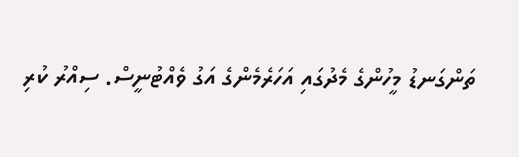ތަންގަނޑު މީހުންގެ މެދުގައި އަހަރެމެންގެ އަގު ވެއްޓުނީސް. ސިއްރު ކުރި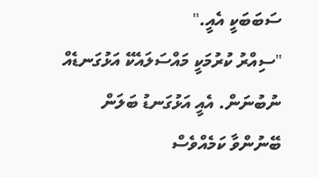ސަބަބަކީ އެއީ."
"ސިއްރު ކުރުމަކީ މައްސަލައެކޭ އަޅުގަނޑެއް ނުބުނަން. އެއީ އަޅުގަނޑު ބަލަން ބޭނުންވާ ކަމެއްވެސް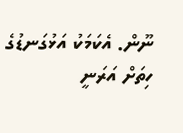ނޫން. އެކަމަކު އަޅުގަނޑުގެ ހިތަށް އަރަނީ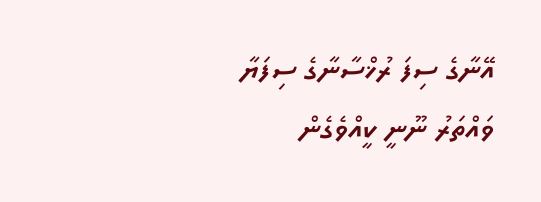އޭނާގެ ސިފަ ރުޚްސާނާގެ ސިފަޔާ ވައްތަރު ނޫނީ ކީއްވެގެން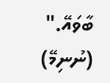ބާވައޭ."
(ނުނިމޭ)